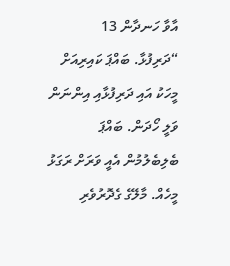އާވާ ހަނދާން 13
“ދަރިފުޅާ. ބައްޕަ ކައިރިއަށް މީހަކު އައި ދަރިފުޅާއި އިންނަން ވަލީ ހޯދަން. ބައްޕަ ބެލިބެލުމުން އެއީ ވަރަށް ރަގަޅު މީހެއް. މާލޭގެ ގެދޮރުވެރި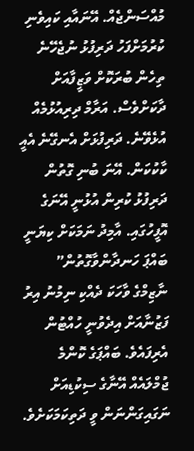މުއްސަންޖެއް. އޭނައާއި ކައިވެނި ކުރުމަށްފަހު ދަރިފުޅު ނުޖެހޭނެ ތިހެން ބުރަކޮށް ވަޒީފާއަށް ދާކަށްވެސް. އަރާމް ދިރިއުޅުމެއް އުޅެވޭނެ. ދަރިފުޅަށް އެނގޭނެ އެއީ ކާކުކަން. އޭނަ ބުނި ގޮތުން ދަރިފުޅު ކުރިން އުޅުނީ އޭނަގެ އޮފީހުގައި. އާމިދު ނަމަކަށް ކިޔަނީ ބައްޕަ ހަނދާންވާގޮތުން” ނާޒިމްގެ ވާހަކަ ދެއްކި ނިމުނު އިރު ފަޒުނާއަށް އިދެވުނީ ހުއްޓުން އެރިފައެވެ. ބައްޕަގެ ކޮންމެ ޖުމްލައެއް އޭނާގެ ސިކުޑިއަށް ނަގައިގަންނަން ވީ ދަތިކަމަކަށެވެ.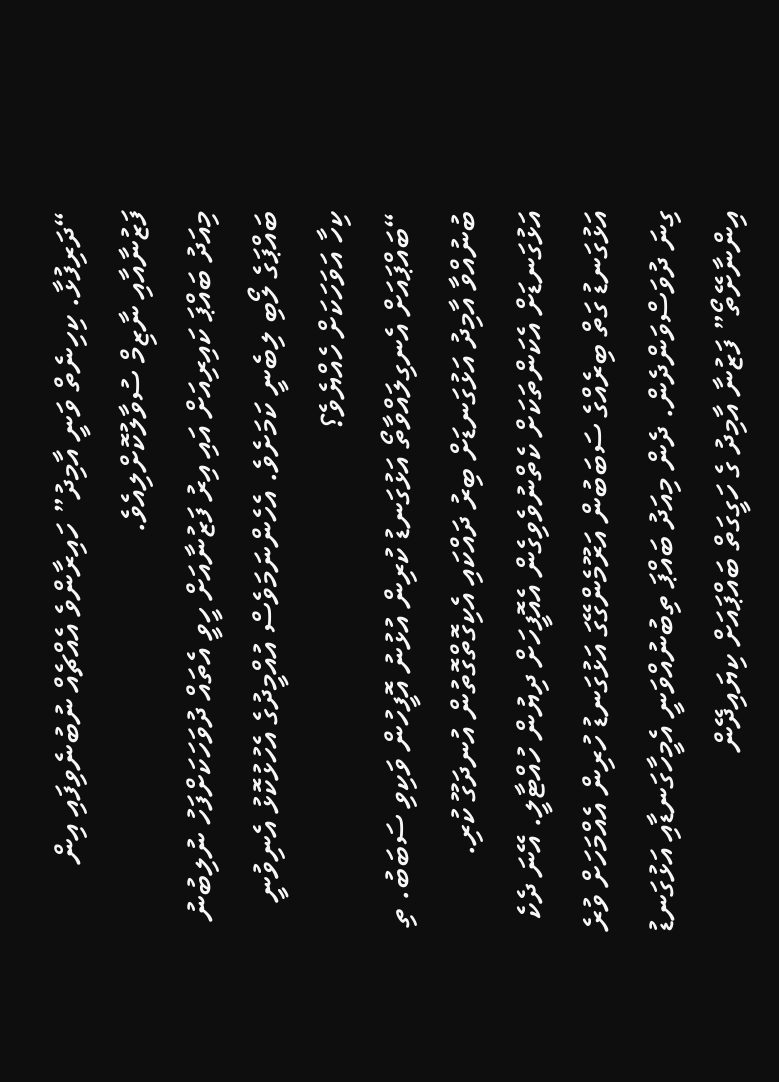“ދަރިފުޅާ. ކިހިނެތް ވަނީ އާމިދު” ހައިރާންވެ އެއްޗެއް ނުބުނެވިފައި އިން ފަޒުނާއާއި ނާޒިމް ސުވާލުކޮށްލިއެވެ.
މިއަދު ބައްޕަ ކައިރިއަށް އައި އިރު ފަޒުނާއަށް ހީވީ އެތައް ދުވަހަކަށްފަހު ނުލިބުނު ބައްޕަގެ ލޯބި ލިބެނީ ކަމަށެވެ. އެހެންނަމަވެސް އުއްމީދުގެ އެހުޅުކޮޅު އެނިވުނީ ކިހާ އަވަހަކަށް ހެއްޔެވެ؟
“ބައްޕައަށް އެނގިލައްވާތޯ އަޅުގަނޑު ކުރިން އުޅުނު އޮފީހުން ވަކިވި ސަބަބު. ތި ބުނުއްވާ އާމިދު އަޅުގަނޑަށް ބިރު ދައްކައި އެކިގޮތްގޮތުން އުނދަގޫ ކުރި. އަޅުގަނޑަށް އެކަންތަކަށް ކެތްނުވެވިގެން އެއޮފީހަށް ދިޔުން ހުއްޓާލީ. އޭނަ ދެކެ އަޅުގަނޑު ގަތް ބިރެއްގެ ސަބަބުން އަރޫމެންގޭގަ އަޅުގަނޑު ހުރިން އެއްމަހަށް ވުރެ ގިނަ ދުވަސްވަންދެން. ދެން މިއަދު ބައްޕަ ތިބުނުއްވަނީ އެމީހާގަނޑާއި އަޅުގަނޑު އިންނާށޭތޯ” ފަޒުނާ އާމިދު ގެ ހަގީގަތް ބައްޕައަށް ކިޔައިދޭން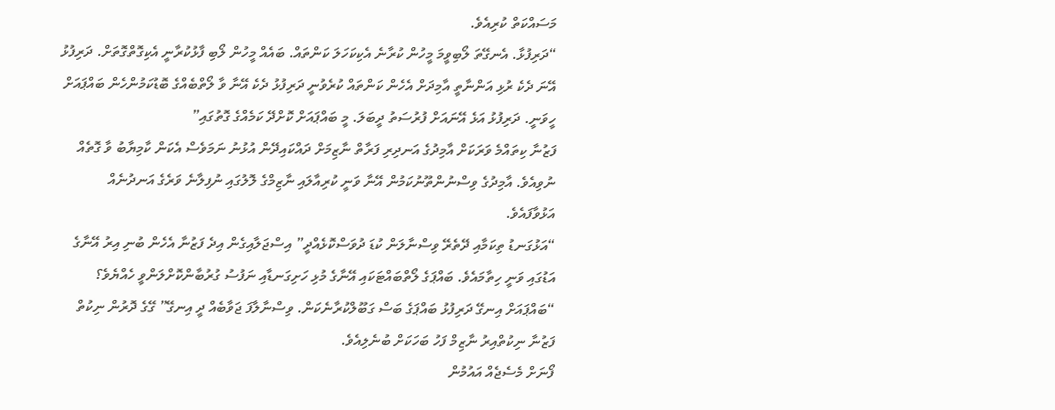މަސައްކަތް ކުރިއެވެ.
“ދަރިފުޅާ. އެނގޭތަ ލޯބިވީމަ މީހުން ކުރާނެ އެކިކަހަލަ ކަންތައް. ބައެއް މީހުން ލޯބި ފާޅުކުރާނީ އެކިގޮތްގޮތަށް. ދަރިފުޅު އޭނަ ދެކެ ރުޅި އަންނާތީ އާމިދަށް އެހެން ކަންތައް ކުރެވުނީ ދަރިފުޅު ދެކެ އޭނާ ވާ ލޯތްބެއްގެ ބޮޑުކަމުންހެން ބައްޕައަށް ހީވަނީ. ދަރިފުޅު އަޅެ އޭނައަށް ފުރުސަތު ދީބަލަ. މީ ބައްޕައަށް ކޮށްދޭ ކަމެއްގެ ގޮތުގައި”
ފަޒުނާ ކިތައްމެ ވަރަކަށް އާމިދުގެ އަނދިރި ފަރާތް ނާޒިމަށް ދައްކައިދޭން އުޅުނު ނަމަވެސް އެކަން ކާމިޔާބު ވާ ގޮތެއް ނުވިއެވެ. އާމިދުގެ ވިސްނުންތޫނުކަމުން އޭނާ ވަނީ ކުރިއާލައި ނާޒިމްގެ ލޮލުގައި ނުފިލާނެ ވަރެގެ އަނދުނެއް އަޅުވާފައެވެ.
“އަޅުގަނޑު ތިކަމާއި ދޭތެރޭ ވިސްނާލަން ކުޑަ ދުވަސްކޮޅެއްދީ” އިސްޖަލާއިގެން އިދެ ފަޒުނާ އެހެން ބުނި އިރު އޭނާގެ އަޑުގައި ވަނީ ހިތާމައެވެ. ބައްޕަގެ ލޯތްބައްޓަކައި އޭނާގެ މުޅި ހަށިގަނޑާއި ނަފުސު ގުރުބާންކޮށްލަންވީ ހެއްޔެވެ؟
“ބައްޕައަށް އިނގޭ ދަރިފުޅު ބައްޕަގެ ބަސް ގަބޫލްކުރާނެކަން. ވިސްނާލާފަ ޖަވާބެއް ދީ އިނގޭ” ގޭގެ ދޮރުން ނިކުތް ފަޒުނާ ނިކުތްއިރު ނާޒިމް ފަހު ބަހަކަށް ބުނެލިއެވެ.
ފޯނަށް މެސެޖެއް އައުމުން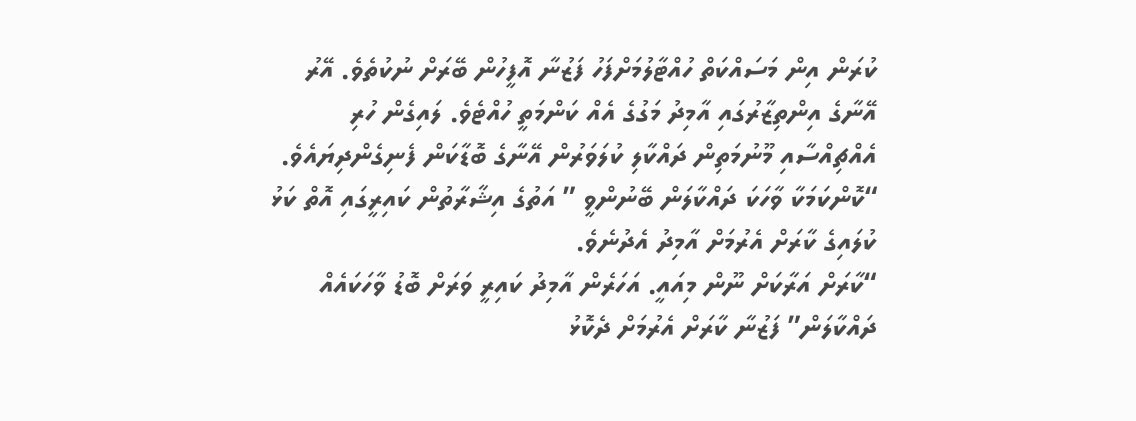ކުރަން އިން މަސައްކަތް ހުއްޓާލުމަށްފަހު ފަޒުނާ އޮފީހުން ބޭރަށް ނުކުތެވެ. އޭރު އޭނާގެ އިންތިޒާރުގައި އާމިދު މަގުގެ އެއް ކަންމަތީ ހުއްޓެވެ. ލައިގެން ހުރި އެއްޗިއްސާއި މޫނުމަތިން ދައްކާލި ކުލަވަރުން އޭނާގެ ބޮޑާކަން ފެނިގެންދިޔައެވެ.
“ކޮންކަމަކާ ވާހަކަ ދައްކާލަން ބޭނުންވީ ” އަތުގެ އިޝާރާތުން ކައިރީގައި އޮތް ކަޅު ކުލައިގެ ކާރަށް އެރުމަށް އާމިދު އެދުނެވެ.
“ކާރަށް އަރާކަށް ނޫން މިއައީ. އަހަރެން އާމިދު ކައިރީ ވަރަށް ބޮޑު ވާހަކައެއް ދައްކާލަން” ފަޒުނާ ކާރަށް އެރުމަށް ދެކޮޅު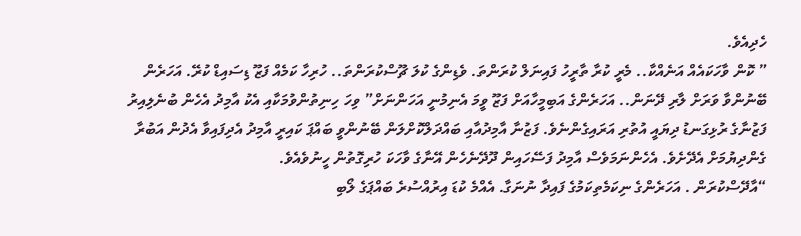ހެދިއެވެ.
” ކޮން ވާހަކައެއް އަނެއްކާ.. މެރީ ކުރާ ތާރީހު ފައިނަލް ކުރަންތަ. ވެޑިންގެ ކުލަ ޗޫސްކުރަންތަ.. ހުރިހާ ކަމެއް ފަޒޫ ޑިސައިޑް ކުރޭ. އަހަރެން ބޭނުންވާ ވަރަށް ލާރި ދޭނަން.. އަހަރެންގެ އަބިމީހާއަށް ފަޒޫ ވީމަ އެނިމުނީ އަހަންނަށް” ވިހަ ހިނިތުންވުމަކާއި އެކު އާމިދު އެހެން ބުނެލިއިރު ފަޒުނާގެ ރުޅިގަނޑު ދިޔައީ އުތުރި އަރައިގެންނެވެ. ފަޒުނާ އާމިދުއާއި ބައްދަލްކޮށްލަން ބޭނުންވީ ބައްޕަ ކައިރީ އާމިދު އެދިފައިވާ އެދުން އަބުރާ ގެންދިޔުމަށް އެދޭށެވެ. އެހެންނަމަވެސް އާމިދު ފަސޭހައިން ދޫދޭނެހެން އޭނާގެ ވާހަކަ ހުރިގޮތުން ހީނުވެއެވެ.
“އާދޭސްކުރަން . އަހަރެންގެ ނިކަމެތިކަމުގެ ފައިދާ ނުނަގާ. އެއްމެ ކުޑަ އިރުއްސުރެ ބައްޕަގެ ލޯބި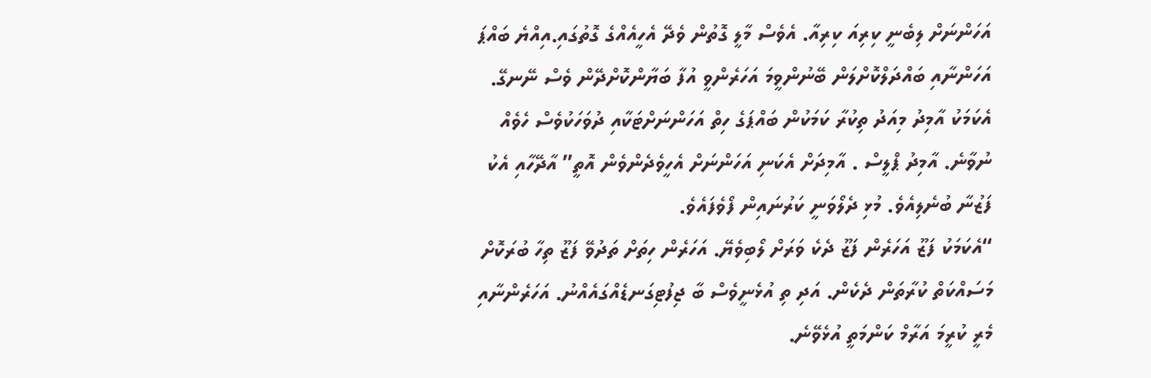އަހަންނަށް ލިބެނީ ކިރިއަ ކިރިއާ. އެވެސް މާލީ ގޮތުން ވެދޭ އެހީއެއްގެ ގޮތުގައި.އިއްޔެ ބައްޕަ އަހަންނާއި ބައްދަލްކޮށްލަން ބޭނުންވީމަ އަހަރެންވީ އުފާ ބަޔާންކޮށްދޭން ވެސް ނޭނގޭ. އެކަމަކު އާމިދު މިއަދު ތިކުރާ ކަމަކުން ބައްޕަގެ ހިތް އަހަންނަށްޓަކާއި ދުވަހަކުވެސް ހެވެއް ނުވާނެ. އާމިދު ޕްލީސް . އާމިދަށް އެކަނި އަހަންނަށް އެހީވެދެންވެން އޮތީ” އާދޭހާއި އެކު ފަޒުނާ ބުނެލިއެވެ. މުޅި ދެލޯވަނީ ކަރުނައިން ފޯވެފައެވެ.
“އެކަމަކު ފަޒޫ އަހަރެން ފަޒޫ ދެކެ ވަރަށް ލޯބިވެޔޭ. އަހަރެން ހިތަށް ތަދުވޭ ފަޒޫ ތިހާ ބުރަކޮށް މަސައްކަތް ކުރާތަން ދެކެން. އަދި ތި އުޅެނީވެސް ބާ ޖިފުޓިގަނޑެއްގައެއްނު. އަހަރެންނާއި މެރީ ކުރީމަ އަރާމް ކަންމަތީ އުޅެވޭނެ.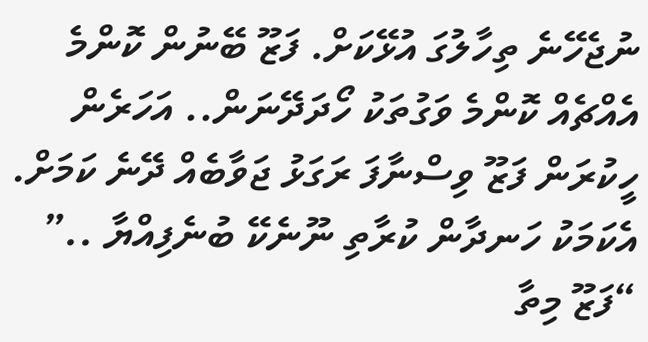ނުޖެހޭނެ ތިހާލުގަ އުޅޭކަށް. ފަޒޫ ބޭނުން ކޮންމެ އެއްޗެއް ކޮންމެ ވަގުތަކު ހޯދަދޭނަން.. އަހަރެން ހީކުރަން ފަޒޫ ވިސްނާފަ ރަގަޅު ޖަވާބެއް ދޭނެ ކަމަށް. އެކަމަކު ހަނދާން ކުރާތި ނޫނެކޭ ބުނެފިއްޔާ ..”
“ފަޒޫ މިތާ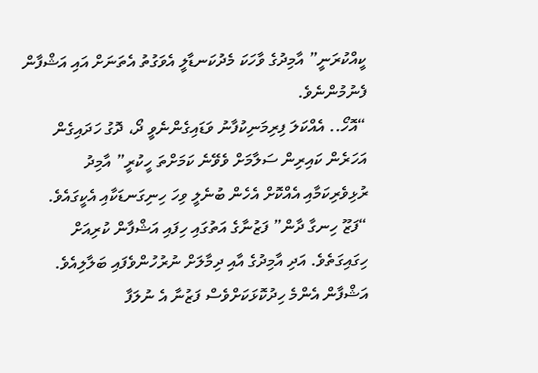ކީއްކުރަނީ” އާމިދުގެ ވާހަކަ މެދުކަނޑާލީ އެވަގުތު އެތަނަށް އައި އަޝްފާން ފެނުމުންނެވެ.
“އޮހޯ.. އެއްކަލަ ފިރިމަނިކުފާނު ވަޑައިގެންނެވީ ދޯ، ދޮގު ހަދައިގެން އަހަރެން ކައިރިން ސަލާމަށް ވެވޭނެ ކަމަށްތަ ހީކުރީ” އާމިދު ރުޅިވެރިކަމާއި އެއްކޮށް އެހެން ބުނެލީ ވިހަ ހިނިގަނޑަކާއި އެކީގައެވެ.
“ފަޒޫ ހިނގާ ދާން” ފަޒުނާގެ އަތުގައި ހިފައި އަޝްފާން ކުރިއަށް ހިގައިގަތެވެ. އަދި އާމިދުގެ އާއި ދިމާލަށް ނުރުހުންވެފައި ބަލާލިއެވެ.
އަޝްފާން އެންމެ ހިދުކޮޅަކަށްވެސް ފަޒުނާ އެ ނުލަފާ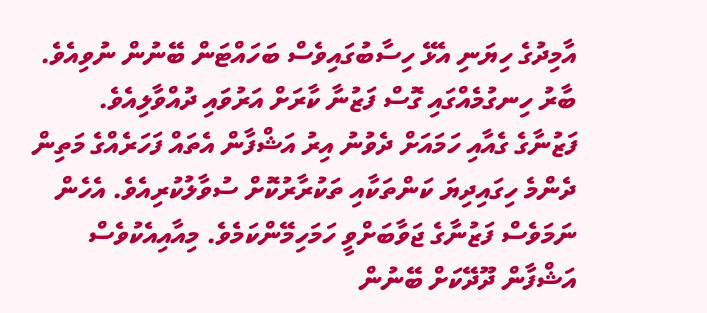އާމިދުގެ ހިޔަނި އެޅޭ ހިސާބުގައިވެސް ބަހައްޓަން ބޭނުން ނުވިއެވެ. ބާރު ހިނގުމެއްގައި ގޮސް ފަޒުނާ ކާރަށް އަރުވައި ދުއްވާލިއެވެ. ފަޒުނާގެ ގެއާއި ހަމައަށް ދެވުނު އިރު އަޝްފާން އެތައް ފަހަރެއްގެ މަތިން ދެންމެ ހިގައިދިޔަ ކަންތަކާއި ތަކުރާރުކޮށް ސުވާލުކުރިއެވެ. އެހެން ނަމަވެސް ފަޒުނާގެ ޖަވާބަށްވީ ހަމަހިމޭންކަމެވެ. މިއާއިއެކުވެސް އަޝްފާން ދޫދޭކަށް ބޭނުން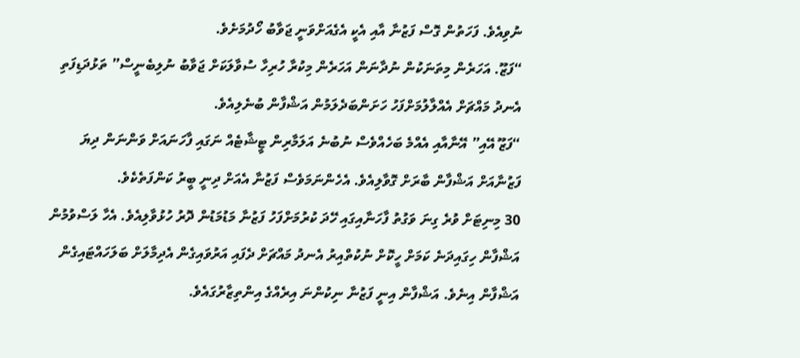ނުވިއެވެ. ފަހަތުން ގޮސް ފަޒުނާ އާއި އެކީ އެގެއަށްވަނީ ޖަވާބު ހޯދުމަށެވެ.
“ފަޒޫ. އަހަރެން މިތަނަކުން ނުދާނަން އަހަރެން މިކުރާ ހުރިހާ ސުވާލަކަށް ޖަވާބު ނުލިބެނީސް” ތަޅުދަޑިފަތި އެނދު މައްޗަށް އެއްލާލުމަށްފަހު ހަށަންބަދެލަމުން އަޝްފާން ބުނެލިއެވެ.
“ފަޒޫ އޭއި” އޭނާއާއި އެއްމެ ބަހެއްވެސް ނުބުނެ އަލަމާރިން ޓީޝާޓެއް ނަގައި ފާހަނައަށް ވަންނަން ދިޔަ ފަޒުނާއަށް އަޝްފާން ބާރަށް ގޮވާލިއެވެ. އެހެންނަމަވެސް ފަޒުނާ އެއަށް ދިނީ ބީރު ކަންފަތެކެވެ.
30 މިނިޓަށް ވުރެ ގިނަ ވަގުތު ފާހަނާއިގައި ހޭދަ ކުރުމަށްފަހު ފަޒުނާ މަޑުމަޑުން ދޮރު ހުޅުވާލިއެވެ. އެހާ ލަސްވުމުން އަޝްފާން ހިގައިދަނެ ކަމަށް ހީކޮށް ނުކުތްއިރު އެނދު މައްޗަށް ދެފައި އަރުވައިގެން އެދިމާލަށް ބަލަހައްޓައިގެން އަޝްފާން އިނެވެ. އަޝްފާން އިނީ ފަޒުނާ ނިކުންނަ އިރެއްގެ އިންތިޒާރުގައެވެ.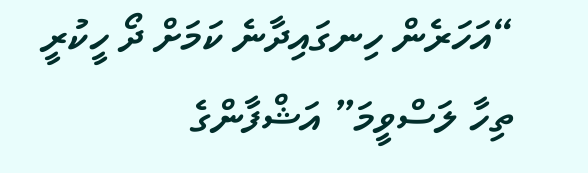“އަހަރެން ހިނގައިދާނެ ކަމަށް ދޯ ހީކުރީ ތިހާ ލަސްވީމަ” އަޝްފާންގެ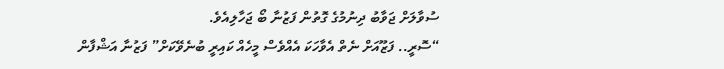ސުވާލަށް ޖަވާބު ދިނުމުގެ ގޮތުން ފަޒުނާ ބޯ ޖަހާލިއެވެ.
“ސޮރީ.. ފަޒޫއަށް ނެތް އެވާހަކަ އެއްވެސް މީހެއް ކައިރީ ބުނެވޭކަށް” ފަޒުނާ އަޝްފާން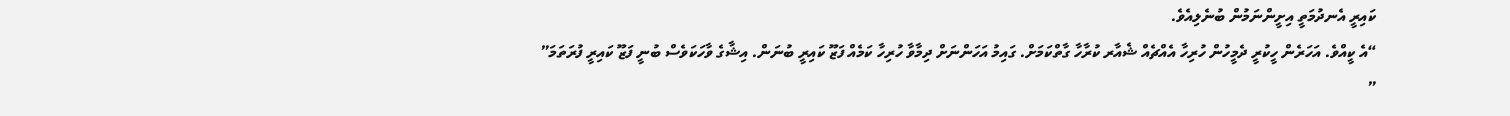ކައިރީ އެނދުމަތީ އިށީންނަމުން ބުނެލިއެވެ.
“އެ ކީއްވެ. އަހަރެން ހީކުރީ ދެމީހުން ހުރިހާ އެއްޗެއް ޝެއާރ ކުރާހާ ގާތްކަމަށް. ގައިމު އަހަންނަށް ދިމާވާ ހުރިހާ ކަމެއް ފަޒޫ ކައިރީ ބުނަން. އިޝާގެ ވާހަކަވެސް ބުނީ ފަޒޫ ކައިރީ ފުރަތަމަ”
”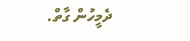ދެމީހުން ގާތް.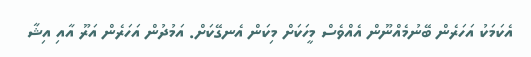އެކަމަކު އަހަރެން ބޭނުމެއްނޫން އެއްވެސް މީހަކަށް މިކަން އެނގޭކަށް. އަމުދުން އަހަރެން އަރޫ އާއި އިޝާ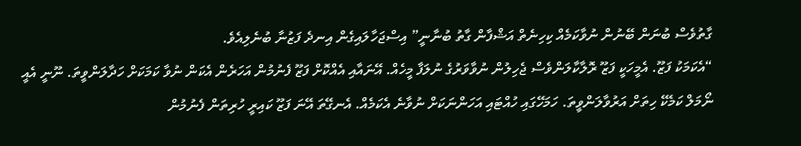ގާތުވެސް ބުނަން ބޭނުން ނުވާކަމެއް ކިހިނެތް އަޝްފާން ގާތު ބުނާނީ” އިސްޖަހާލައިގެން އިނދެ ފަޒުނާ ބުނެލިއެވެ.
“އެކަމަކު ފަޒޫ. އެމީހަކީ ފަޒޫ ރޮލާކާލަންވެސް ޖެހިލުން ނުވާވަރުގެ ނުލަފާ މީހެއް. އޭނައާއި އެއްކޮށް ފަޒޫ ފެނުމުން އަހަރެން އެކަން ނުވާ ކަމަކަށް ހަދާލަންވީތަ. ނޫނީ އެއީ ނޯމަލް ކަމެކޭ ހިތަށް އަރުވާލަންވީތަ. ހަމަހޭގައި ހުއްޓައި އަހަންނަކަށް ނުވާނެ އެކަމެއް. އެނގޭތަ އޭނަ ފަޒޫ ކައިރީ ހުރިތަން ފެނުމުން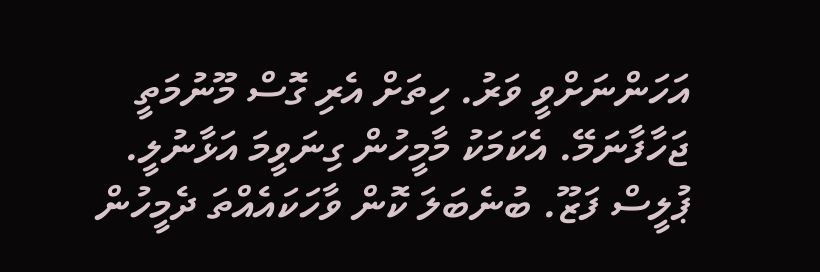އަހަންނަށްވީ ވަރު. ހިތަށް އެރި ގޮސް މޫނުމަތީ ޖަހާފާނަމޭ. އެކަމަކު މާމީހުން ގިނަވީމަ އަޅާނުލީ. ޕުލީސް ފަޒޫ. ބުނެބަލަ ކޮން ވާހަކައެއްތަ ދެމީހުން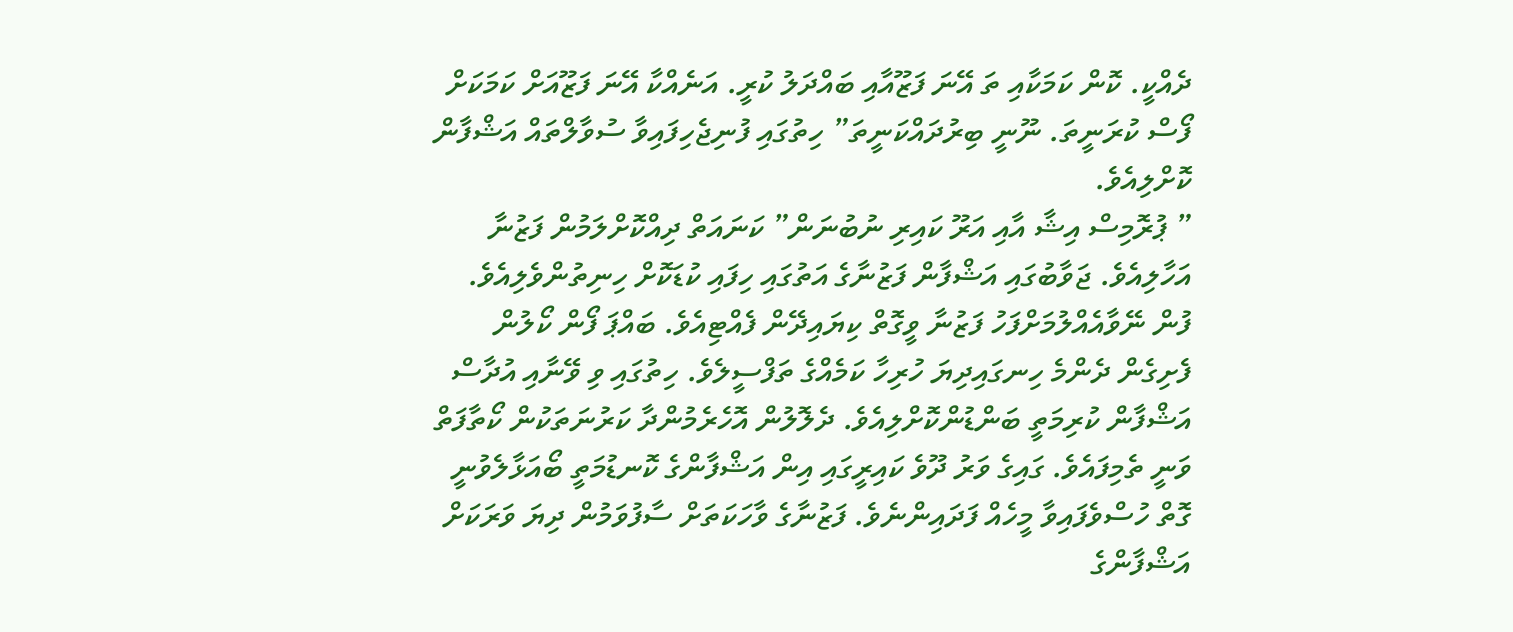ދެއްކީ. ކޮން ކަމަކާއި ތަ އޭނަ ފަޒޫއާއި ބައްދަލު ކުރީ. އަނެއްކާ އޭނަ ފަޒޫއަށް ކަމަކަށް ފޯސް ކުރަނީތަ. ނޫނީ ބިރުދައްކަނީތަ” ހިތުގައި ފުނިޖެހިފައިވާ ސުވާލްތައް އަޝްފާން ކޮށްލިއެވެ.
” ޕުރޮމިސް އިޝާ އާއި އަރޫ ކައިރި ނުބުނަން” ކަނައަތް ދިއްކޮށްލަމުން ފަޒުނާ އަހާލިއެވެ. ޖަވާބުގައި އަޝްފާން ފަޒުނާގެ އަތުގައި ހިފައި ކުޑަކޮށް ހިނިތުންވެލިއެވެ.
ފުން ނޭވާއެއްލުމަށްފަހު ފަޒުނާ ވީގޮތް ކިޔައިދޭން ފެއްޓިއެވެ. ބައްޕަ ފޯން ކޯލުން ފެށިގެން ދެންމެ ހިނގައިދިޔަ ހުރިހާ ކަމެއްގެ ތަފްސީލެވެ. ހިތުގައި ވި ވޭނާއި އުދާސް އަޝްފާން ކުރިމަތީ ބަންޑުންކޮށްލިއެވެ. ދެލޮލުން އޮހެރެމުންދާ ކަރުނަތަކުން ކޯތާފަތް ވަނީ ތެމިފައެވެ. ގައިގެ ވަރު ދޫވެ ކައިރީގައި އިން އަޝްފާންގެ ކޮނޑުމަތީ ބޯއަޅާލެވުނީ ގޮތް ހުސްވެފައިވާ މީހެއް ފަދައިންނެވެ. ފަޒުނާގެ ވާހަކަތަށް ސާފުވަމުން ދިޔަ ވަރަކަށް އަޝްފާންގެ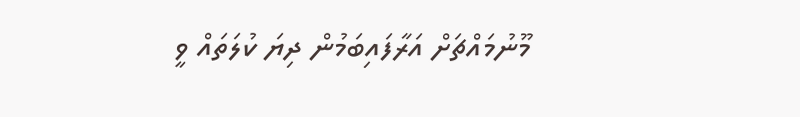މޫނުމައްޗަށް އަރާފައިބަމުން ދިޔަ ކުލަތައް ވީ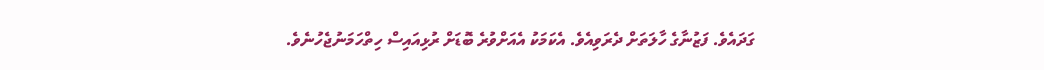ގަދައެވެ. ފަޒުނާގެ ހާލަތަށް ދެރަވިއެވެ. އެކަމަކު އެއަށްވުރެ ބޮޑަށް ރުޅިއައިސް ހިތްހަމަނުޖެހުނެވެ.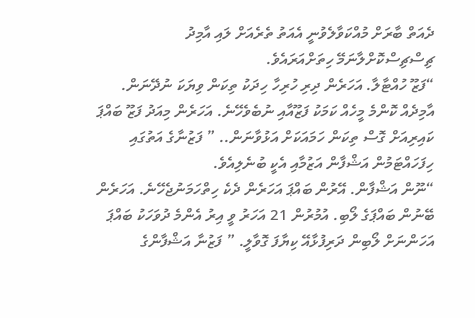ދެއަތް ބާރަށް މުއްކަވާލެވުނީ އެއަތު ތެރެއަށް ލައި އާމިދު ޗިސްޗިސްކޮށްލާނަމޭ ހިތަށްއަރައެވެ.
“ފަޒޫ ހުއްޓާލާ. އަހަރެން ދިރި ހުރިހާ ހިދަކު ތިކަން ވިޔަކަ ނުދޭނަން. އާމިދެއް ކޮންމެ މީހެއް ކަމަކު ފަޒޫއާއި ނުބެވެހޭނެ. އަހަރެން މިއަދު ފަޒޫ ބައްޕަ ކައިރިއަށް ގޮސް ތިކަން ހަމައަކަށް އަޅުވާނަން.. ” ފަޒުނާގެ އަތުގައި ހިފަހައްޓަމުން އަޝްފާން އަޒުމާއި އެކީ ބުނެލިއެވެ.
“ނޫން އަޝްފާން. އޭރުން ބައްޕަ އަހަރެން ދެކެ ހިތްހަމަނުޖެހޭނެ. އަހަރެން ބޭނުން ބައްޕަގެ ލޯބި. އުމުރުން 21 އަހަރު ވީ އިރު އެންމެ ދުވަހަކު ބައްޕަ އަހަންނަށް ލޯބިން ދަރިފުޅާއޭ ކިޔާފަ ގޮވާލީ. ” ފަޒުނާ އަޝްފާންގެ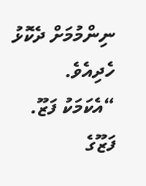ނިންމުމަށް ދެކޮޅު ހެދިއެވެ.
“އެކަމަކު ފަޒޫ. ފަޒޫގެ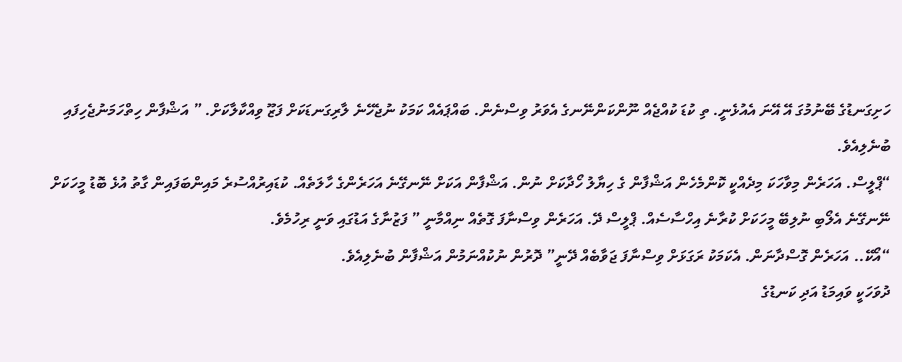ހަށިގަނޑުގެ ބޭނުމުގަ އޭ އޭނަ އެއުޅެނީ. ތި ކުޑަ ކުއްޖެއް ނޫންކަންނޭނގެ އެވަރު ވިސްނެން. ބައްޕައެއް ކަމަކު ނުޖެހޭނެ ލާރިގަނޑަކަށް ފަޒޫ ވިއްކާލާކަށް. ” އަޝްފާން ހިތްހަމަނުޖެހިފައި ބުނެލިއެވެ.
“ޕްލީސް. އަހަރެން މިވާހަކަ މިދެއްކީ ކޮންމެހެން އަޝްފާން ގެ ހިޔާލު ހޯދާކަށް ނުން. އަޝްފާން އަކަށް ނޭނގޭނެ އަހަރެންގެ ހާލަތެއް. ކުޑައިރުއްސުރެ މައިންބަފައިން ގާތު އުޅެ ބޮޑު މީހަކަށް ނޭނގޭނެ އެލޯބި ނުލިބޭ މީހަކަށް ކުރާނެ އިހްސާސެއް. ޕްލީސް ދޭ. އަހަރެން ވިސްނާފަ ގޮތެއް ނިއްމާނީ ” ފަޒުނާގެ އަޑުގައި ވަނީ ރިހުމެވެ.
“އޯކޭ.. އަހަރެން ގޮސްދާނަން. އެކަމަކު ރަގަޅަށް ވިސްނާފަ ޖަވާބެއް ދޭނީ” ދޮރުން ނުކުއްނަމުން އަޝްފާން ބުނެލިއެވެ.
ދުވަހަކީ ވައިމަޑު އަދި ކަނޑުގެ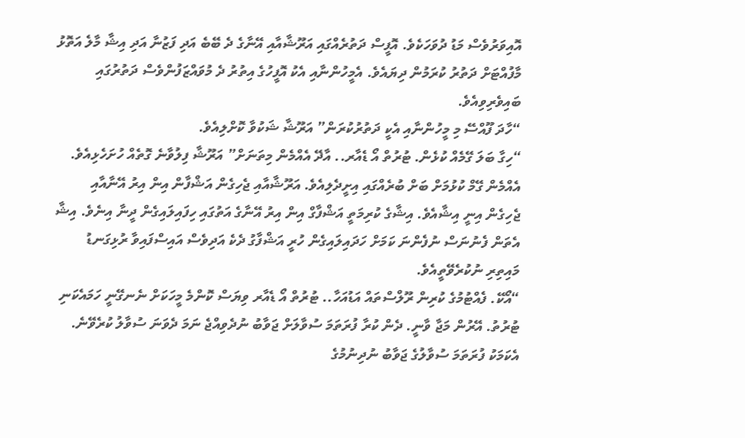އޮއިވަރުވެސް މަޑު ދުވަހަކެވެ. އޮފީސް ދަތުރެއްގައި އަރޫޝާއާއި އޭނާގެ ދެ ބޭބެ އަދި ފަޒުނާ އަދި އިޝާ މާލެ އަތޮޅު މާފުއްޓަށް ދަތުރު ކުރަމުން ދިޔައެވެ. އެމީހުންނާއި އެކު އޮފީހުގެ އިތުރު ދެ މުވައްޒަފުންވެސް ދަތުރުގައި ބައިވެރިވިއެވެ.
“ހާދަ ފޫއްސޭ މި މީހުންނާއި އެކީ ދަތުރުކުރަން” އަރޫޝާ ޝަކުވާ ކޮށްލިއެވެ.
“ހިގާ ބަލަ ގޭމެއް ކުޅެން. ޓުރުތް އޯ ޑެއާރ.. އާދޭ އެއްމެން މިތަނަށް” އަރޫޝާ ފިލުވާނެ ގޮތެއް ހުށަހެޅިއެވެ.
އެއްމެން ގޭމް ކުޅުމަށް ބަށް ބުރެއްގައި އިށީދެލިއެވެ. އަރޫޝާއާއި ޖެހިގެން އަޝްފާން އިން އިރު އޭނާއާއި ޖެހިގެން އިނީ އިޝާއެވެ. އިޝާގެ ކުރިމަތީ އަޝްފާގް އިން އިރު އޭނާގެ އަތުގައި ހިފައިލައިގެން ދީނާ އިނެވެ. އިޝާ އެތަން ފެނުނަސް ނުފެންނަ ކަމަށް ހަދައިލައިގެން ހުރީ އަޝްފާގު ދެކެ އަދިވެސް އައިސްފައިވާ ރުޅިގަނޑު މައިތިރި ނުކުރެވޭތީއެވެ.
“އޯކޭ. ފެއްޓުމުގެ ކުރިން ރޫލްސްތައް އަޑުއަހާ.. ޓުރުތް އޯ ޑެއާރ ވިޔަސް ކޮންމެ މީހަކަށް ނެނގޭނީ ހަމައެކަނި ޓުރުތު. އޭރުން މަޖާ ވާނީ. ދެން ކުރާ ފުރަތަމަ ސުވާލަށް ޖަވާބު ނުދެވިއްޖެ ނަމަ ދެވަނަ ސުވާލު ކުރެވޭނެ. އެކަމަކު ފުރަތަމަ ސުވާލުގެ ޖަވާބު ނުދިނުމުގެ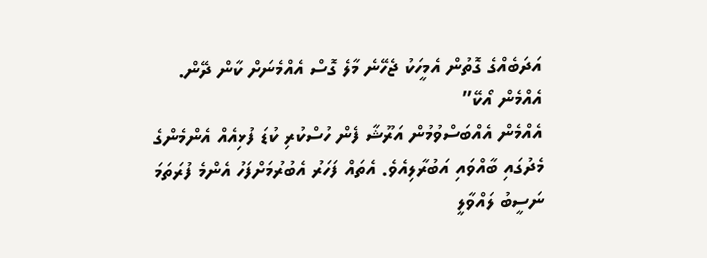އަދަބެއްގެ ގޮތުން އެމީހަކު ޖެހޭނެ މާލެ ގޮސް އެއްމެނަށް ކާން ދޭން. އެއްމެން އޯކޭ”
އެއްމެން އެއްބަސްވުމުން އަރޫޝާ ފެން ހުސްކުރި ކުޑަ ފުޅިއެއް އެންމެންގެ މެދުގައި ބާއްވައި އަބުރާލިއެވެ. އެތައް ފަހަރު އެބުރުމަށްފަހު އެންމެ ފުރަތަމަ ނަސީބު ލައްވާލީ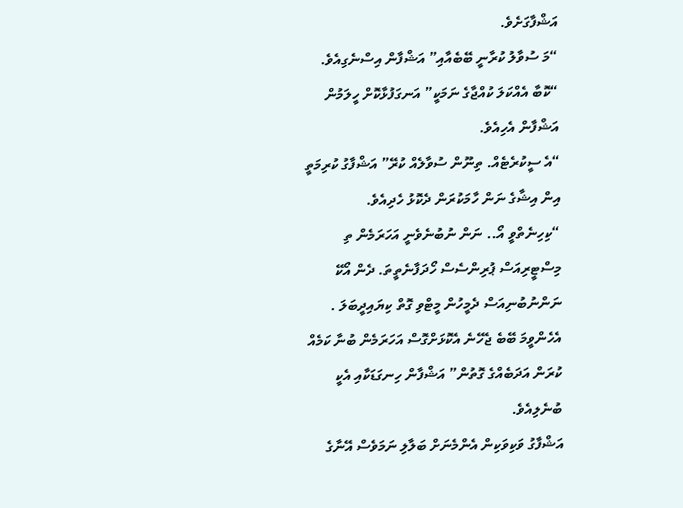އަޝްފާގަށެވެ.
“މަ ސުވާލު ކުރާނީ ބޭބެއާއި” އަޝްފާން އިސްނެގިއެވެ.
“ކޮބާ އެއްކަލަ ކުއްޖާގެ ނަމަކީ” އަނގަފުޅާކޮށް ހީލަމުން އަޝްފާން އެހިއެވެ.
“އެ ސީކުރެޓެއް. ތިނޫން ސުވާލެއް ކުރޭ” އަޝްފާގު ކުރިމަތީ އިން އިޝާގެ ނަން ހާމަކުރަން ދެކޮޅު ހެދިއެވެ.
“ކިހިނެތްވީ އޯ.. ނަން ނުބުނެވެނީ އަހަރަމެން ތި މިސްޓީރިއަސް ޕުރިންސެސް ހޯދަފާނެތީތަ. ދެން އޯކޭ ނަންނުބުނިއަސް ދެމީހުން މީޓްވި ގޮތް ކިޔައިދީބަލަ . އެހެންވީމަ ބޭބެ ޖެހޭނެ އެކޮޅަށްގޮސް އަހަރަމެން ބުނާ ކަމެއް ކުރަން އަދަބެއްގެ ގޮތުން” އަޝްފާން ހިނގަޑަކާއި އެކީ ބުނެލިއެވެ.
އަޝްފާގު ވަކިވަކިން އެންމެނަށް ބަލާލި ނަމަވެސް އޭނާގެ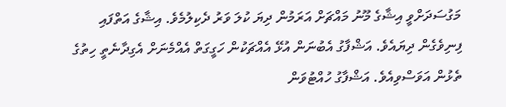މަގުސަދަށްވީ އިޝާގެ މޫނު މައްޗަށް އަރަމުން ދިޔަ ކުލަ ވަރު ދެކިލުމެވެ. އިޝާގެ އަތްފައި ފިނިވެގެން ދިޔައެވެ. އަޝްފާގު އެބުނަން އުޅޭ އެއްޗަކުން ހަގީގަތް އެއްމެނަށް އެގިދާނެތީ ހިތުގެ ތެޅުން އަވަސްވިއެވެ. އަޝްފާގު ހުއްޓުވަން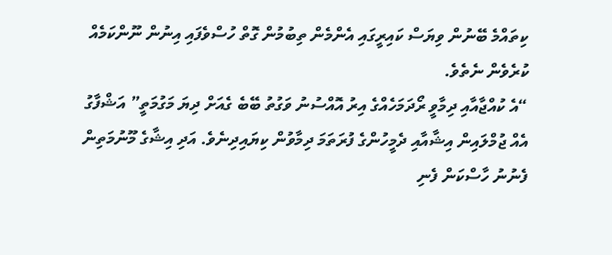ކިތައްމެ ބޭނުން ވިޔަސް ކައިރީގައި އެންމެން ތިބުމުން ގޮތް ހުސްވެފައި އިނުން ނޫންކަމެއް ކުރެވެން ނެތެވެ.
“އެ ކުއްޖާއާއި ދިމާވީ ރޯދަމަހެއްގެ އިރު އޮއްސުނު ވަގުތު ބޭބެ ގެއަށް ދިޔަ މަގުމަތީ” އަޝްފާގު އެއް ޖުމްލައިން އިޝާއާއި ދެމީހުންގެ ފުރަތަމަ ދިމާވުން ކިޔައިދިނެވެ. އަދި އިޝާގެ މޫނުމަތިން ފެނުނު ހާސްކަން ފެނި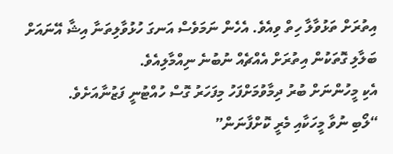އިތުރަށް ތަޅުވާލާ ހިތް ވިއެވެ. އެހެން ނަމަވެސް އަނގަ ހުޅުވާލިތަނާ އިޝާ އޭނައަށް ބަލާލި ގޮތަކުން އިތުރަށް އެއްޗެއް ނުބުނެ ނިއްމާލިއެވެ.
އެކި މީހުންނަށް ބުރު ދިމާވުމަށްފަހު މިފަހަރު ގޮސް ހުއްޓުނީ ފަޒުނާއަށެވެ.
“ލޯބި ނުވާ މީހަކާއި މެރީ ކޮށްފާނަން”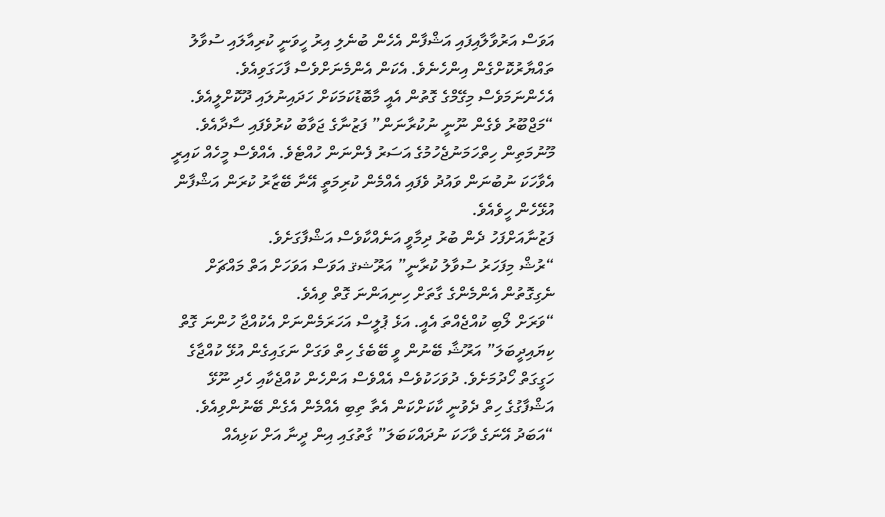އަވަސް އަރުވާލާއިފައި އަޝްފާން އެހެން ބުނެލި އިރު ހީވަނީ ކުރިއާލައި ސުވާލު ތައްޔާރުކޮށްގެން އިންހެނެވެ. އެކަން އެންމެނަށްވެސް ފާހަގަވިއެވެ. އެހެންނަމަވެސް މިގޭމްގެ ގޮތުން އެއީ މާބޮޑުކަމަކަށް ހަދައިނުލައި ދޫކޮށްލީއެވެ.
“މަޖްބޫރު ވެގެން ނޫނީ ނުކުރާނަން” ފަޒުނާގެ ޖަވާބު ކުރުވެފައި ސާދާއެވެ. މޫނުމަތިން ހިތްހަމަނުޖެހުމުގެ އަސަރު ފެންނަން ހުއްޓެވެ. އެއްވެސް މީހެއް ކައިރީ އެވާހަކަ ނުބުނަން ވައުދު ވެފައި އެއްމެން ކުރިމަތީ އޭނާ ބޭޒާރު ކުރަން އަޝްފާން އުޅޭހެން ހީވެއެވެ.
ފަޒުނާއަށްފަހު ދެން ބުރު ދިމާވީ އަނެއްކާވެސް އަޝްފާގަށެވެ.
“ރުޝް މިފަހަރު ސުވާލު ކުރާނީ” އަރޫޝޤ އަވަސް އަވަހަށް އަތް މައްޗަށް ނެގިގޮތުން އެންމެންގެ ގާތަށް ހިނިއަންނަ ގޮތް ވިއެވެ.
“ވަރަށް ލޯބި ކުއްޖެއްތަ އެއީ. އަޅެ ޕުލީސް އަހަރަމެންނަށް އެކުއްޖާ ހުންނަ ގޮތް ކިޔައިދީބަލަ” އަރޫޝާ ބޭނުން ވީ ބޭބެގެ ހިތް ވަގަށް ނަގައިގެން އުޅޭ ކުއްޖާގެ ހަގީގަތް ހޯދުމަށެވެ. ދުވަހަކުވެސް އެއްވެސް އަންހެން ކުއްޖެކާއި ހެދި ނޫޅޭ އަޝްފާގުގެ ހިތް ދެވުނީ ކާކަށްކަން އެތާ ތިބި އެއްމެން އެގެން ބޭނުންވިއެވެ.
“އަބަދު އޭނަގެ ވާހަކަ ނުދައްކަބަލަ” ގާތުގައި އިން ދީނާ އަށް ކަޅިއެއް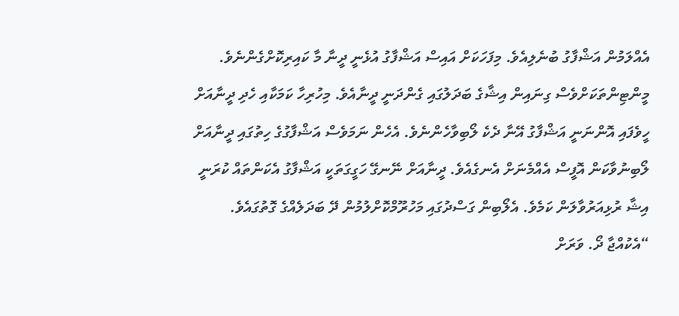އެއްލަމުން އަޝްފާގު ބުނެލިއެވެ. މިފަހަކަށް އައިސް އަޝްފާގު އުޅެނީ ދީނާ މާ ކައިރިކޮށްގެންނެވެ. މީންޓިންތަކަށްވެސް ގިނައިން އިޝާގެ ބަދަލުގައި ގެންދަނީ ދީނާއެވެ. މިހުރިހާ ކަމަކާއި ހެދި ދީނާއަށް ހީވެފައި އޮންނަނީ އަޝްފާގު އޭނާ ދެކެ ލޯބިވާހެންނެވެ. އެހެން ނަމަވެސް އަޝްފާގުގެ ހިތުގައި ދީނާއަށް ލޯބިނުވާކަން އޮފީސް އެއްމެނަށް އެނގެއެވެ. ދީނާއަށް ނޭނގޭ ހަގީގަތަކީ އަޝްފާގު އެކަންތައް ކުރަނީ އިޝާ ރުޅިއަރުވާލަން ކަމެވެ. އެލޯބިން ގަސްދުގައި މަހުރޫމްކޮށްލުމުން ދޭ ބަދަލެއްގެ ގޮތުގައެވެ.
“އެކުއްޖާ ދޯ. ވަރަށް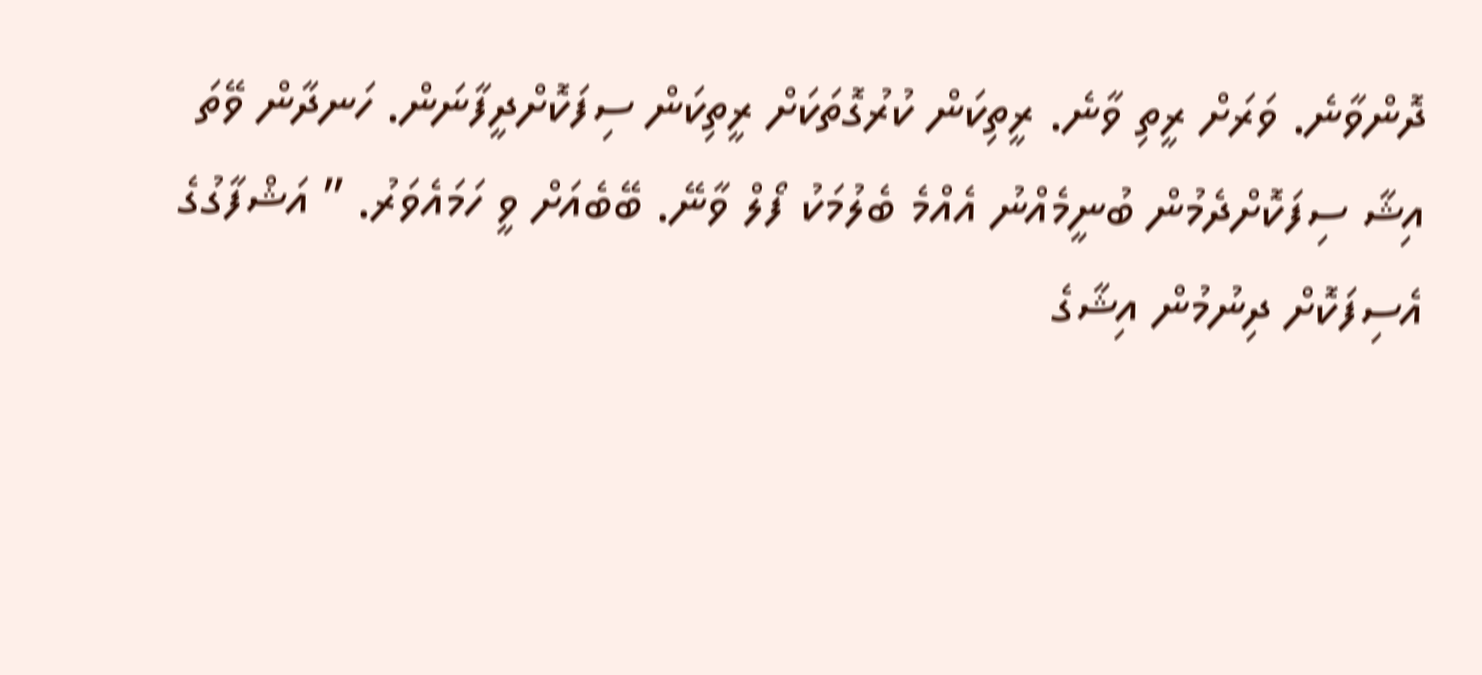ދޮންވާނެ. ވަރަށް ރީތި ވާނެ. ރީތިކަން ކުރުގޮތަކަށް ރީތިކަން ސިފަކޮށްދީފާނަން. ހަނދާން ވޭތަ އިޝާ ސިފަކޮށްދެމުން ބުނީމެއްނު އެއްމެ ބެލުމަކު ފޯލް ވާނޭ. ބޭބެއަށް ވީ ހަމައެވަރު. ” އަޝްފާގުގެ އެސިފަކޮށް ދިނުމުން އިޝާގެ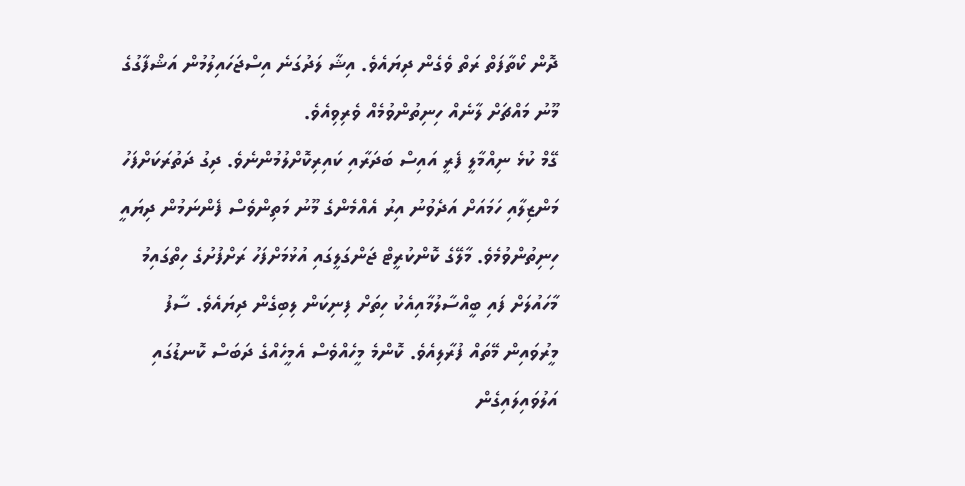ދޮން ކޯތާފަތް ރަތް ވެގެން ދިޔައެވެ. އިޝާ ލަދުގަނެ އިސްޖަހައިލުމުން އަޝްފާގުގެ މޫނު މައްޗަށް ލާނެއް ހިނިތުންވުމެއް ވެރިވިއެވެ.
ގޭމް ކުޅެ ނިއްމާލީ ފެރީ އައިސް ބަދަރާއި ކައިރިކޮށްލުމުންނެވެ. ދިގު ދަތުރަކަށްފަހު މަންޒިލާއި ހަމައަށް އަދެވުނު އިރު އެއްމެންގެ މޫނު މަތިންވެސް ފެންނަމުން ދިޔައީ ހިނިތުންވުމެވެ. މާލޭގެ ކޮންކުރީޓް ޖަންގަލީގައި އުޅުމަށްފަހު ރަށްފުށުގެ ހިތްގައިމު މާހައުލަށް ފައި ބީއްސާލުމާއިއެކު ހިތަށް ފިނިކަން ލިބިގެން ދިޔައެވެ. ސާފު މީރުވައިން މޭތައް ފުރާލިއެވެ. ކޮންމެ މީހެއްވެސް އެމީހެއްގެ ދަބަސް ކޮނޑުގައި އަލުވައިލައިގެން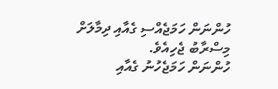ހުންނަން ހަމަޖެއްސި ގެއާއި ދިމާލަށް މިސްރާބު ޖެހިއެވެ.
ހުންނަން ހަމަޖެހުނު ގެއާއި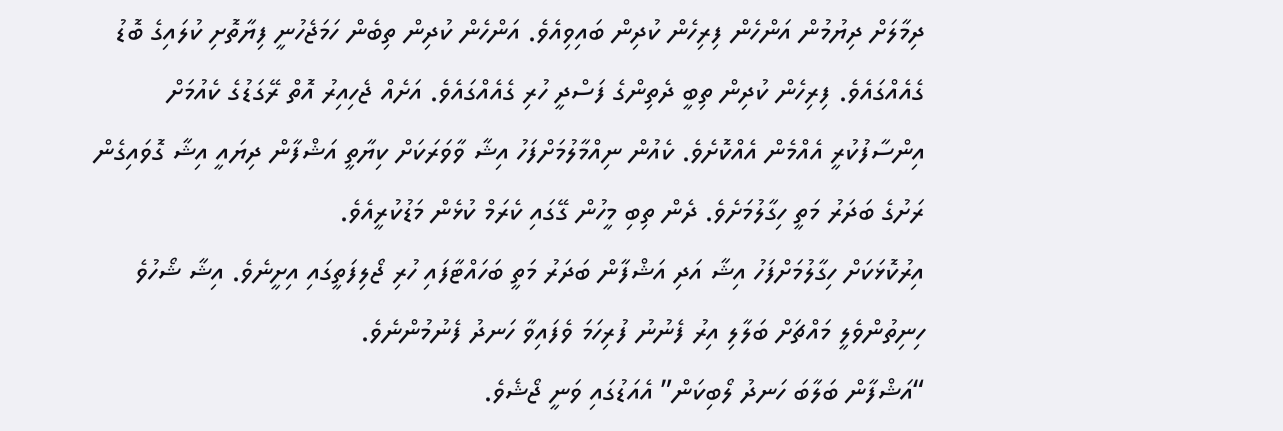ދިމާލަށް ދިޔުމުން އަންހެން ފިރިހެން ކުދިން ބައިވިއެވެ. އަންހެން ކުދިން ތިބެން ހަމަޖެހުނީ ފިޔާތޮށި ކުލައިގެ ބޮޑު ގެއެއްގައެވެ. ފިރިހެން ކުދިން ތިބީ ދެތިންގެ ފަސްދީ ހުރި ގެއެއްގައެވެ. އަށެއް ޖެހިއިރު އޮތް ރޭގަޑުގެ ކެއުމަށް އިންސާފުކުރީ އެއްމެން އެއްކޮށެވެ. ކެއުން ނިއްމާލުމަށްފަހު އިޝާ ވާވަރަކަށް ކިޔާތީ އަޝްފާން ދިޔައީ އިޝާ ގޮވައިގެން ރަށުގެ ބަދަރު މަތީ ހިގާލުމަށެވެ. ދެން ތިބި މީހުން ގޭގައި ކެރަމް ކުޅެން މަޑުކުރީއެވެ.
އިރުކޮޅަކަށް ހިގާލުމަށްފަހު އިޝާ އަދި އަޝްފާން ބަދަރު މަތީ ބަހައްޓާފައި ހުރި ޖޯލިފަތީގައި އިށީނެވެ. އިޝާ ޝޯހުވެ ހިނިތުންވެލީ މައްޗަށް ބަލާލި އިރު ފެނުނު ފުރިހަމަ ވެފައިވާ ހަނދު ފެނުމުންނެވެ.
“އަޝްފާން ބަލާބަ ހަނދު ލޯބިކަން” އެއަޑުގައި ވަނީ ޖޯޝެވެ.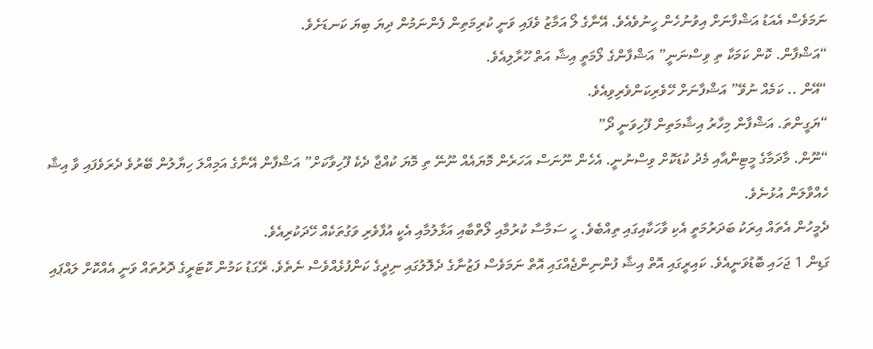ނަމަވެސް އެއަޑު އަޝްފާނަށް އިވުނުހެން ހީނުވެއެވެ. އޭނާގެ ލޯ އަމާޒު ވެފައި ވަނީ ކުރިމަތިން ފެންނަމުން ދިޔަ ބިޔަ ކަނޑަށެވެ.
“އަޝްފާން. ކޮން ކަމަކާ ތި ވިސްނަނީ” އަޝްފާންގެ ލޯމަތީ އިޝާ އަތް ހޫރާލިއެވެ.
“އޭން .. ކަމެއް ނުވޭ” އަޝްފާނަށް ހޭވެރިކަންވެރިވިއެވެ.
“ޔަގީންތަ. އަޝްފާން މިހާރު އިޝާމަތިން ފޫހިވަނީ ދޯ”
“ނޫން. މާދަމާގެ މީޓިންއާއި މެދު ކުޑަކޮށް ވިސްނުނީ. އެހެން ނޫނަސް އަހަރެން މޮޔައެއް ނޫނޭ ތި މޮޔަ ކުއްޖާ ދެކެ ފޫހިވާކަށް” އަޝްފާން އޭނާގެ އަމިއްލަ ހިޔާލުން ބޭރުވެ ދެރަވެފައި ވާ އިޝާ ހެއްވާލަން އުޅުނެވެ.
ދެމީހުން އެތައް އިރަކު ބަދަރުމަތީ އެކި ވާހަކާއިގައި ތިއްބެވެ. ހީ ސަމާސާ ކުރުމާއި ލޯތްބާއި އަޅާލުމާއި އެކީ އުފާވެރި ވަގުތަކެއް ހޭދަކުރިއެވެ.
ގަޑިން 1 ޖަހައި ބޮޑުވަނީއެވެ. ކައިރީގައި އޮތް އިޝާ ފުންނިންޖެއްގައި އޮތް ނަމަވެސް ފަޒުނާގެ ދެލޮލުގައި ނިދީގެ ކަންފުޅެއްވެސް ނެތެވެ. ރޭގަޑު ކަމުން ކޮޓަރީގެ ދޮރުތައް ވަނީ އެއްކޮށް ލައްޕައި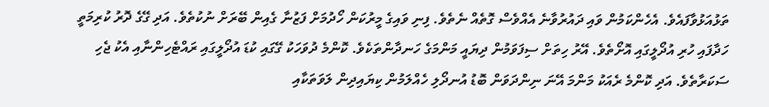ތަޅުއަޅުވާފައެވެ. އެހެންކަމުން ވައި ދައުރުވާނެ އެއްވެސް ގޮތެއް ނެތެވެ. ފިނި ވައިގެ މީރުކަން ހޯދުމަށް ފަޒުނާ ގެއިން ބޭރަށް ނުކުތެވެ. އަދި ގޭގެ ދޮރު ކުރިމަތީ ހަދާފައި ހުރި އުދޯލީގައި އޮށޯތެވެ. އޭރު ހިތަށް ސިފަވަމުން ދިޔައީ މަންމަގެ ހަނދާންތަކެވެ. ކޮންމެ ދުވަހަކު ގޭގައި ކުޑަ އުދޯލީގައި ރައްޓެހިންނާއި އެކު ޖެހި ސަކަރާތެވެ. އަދި ކޮންމެ ރެއަކު މަންމަ އޭނަ ނިންދަވަން ބޮޑު އުނދޯލި ހެއްލަމުން ކިޔައިދިން ލަވަތަކާއި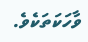ވާހަކަތަކެވެ.